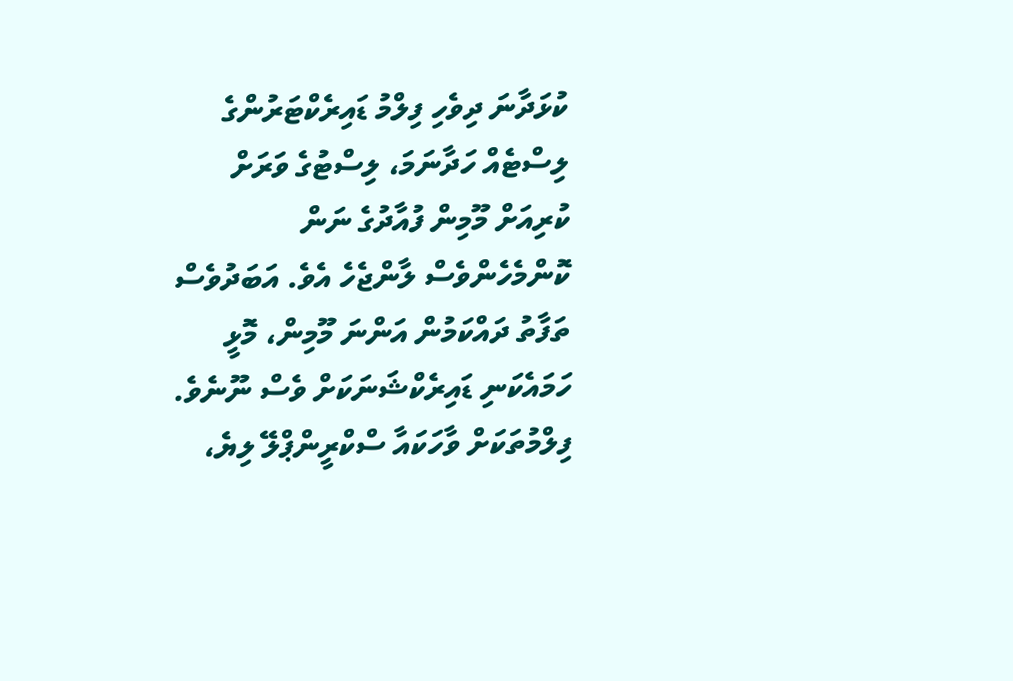ކުޅަދާނަ ދިވެހި ފިލްމު ޑައިރެކްޓަރުންގެ ލިސްޓެއް ހަދާނަމަ، ލިސްޓުގެ ވަރަށް ކުރިއަށް މޫމިން ފުއާދުގެ ނަން ކޮންމެހެންވެސް ލާންޖެހެ އެވެ. އަބަދުވެސް ތަފާތު ދައްކަމުން އަންނަ މޫމިން، މޮޅީ ހަމައެކަނި ޑައިރެކްޝަނަކަށް ވެސް ނޫނެވެ. ފިލްމުތަކަށް ވާހަކައާ ސްކްރީންޕްލޭ ލިޔެ،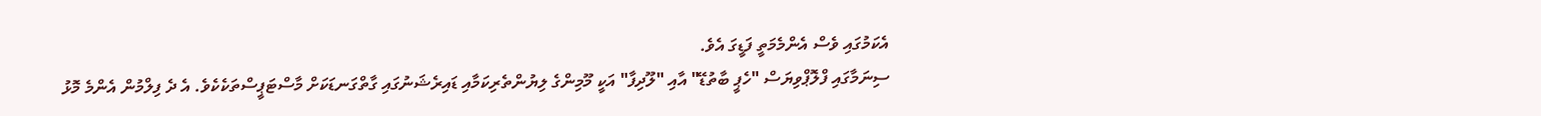އެކަމުގައި ވެސް އެންމެމަތީ ފަޑީގަ އެވެ.
ސިނަމާގައި ފްލޮޕްވިޔަސް "ހެޕީ ބާތުޑޭ" އާއި "ލޫދިފާ" އަކީ މޫމިންގެ ލިޔުންތެރިކަމާއި ޑައިރެޝަނުގައި ގާތްގަނޑަކަށް މާސްޓަޕީސްތަކެކެވެ. އެ ދެ ފިލްމުން އެންމެ މޮޅު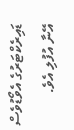ޑައިރެކްޓަރުގެ އެވޯޑުވެސް އޭނާ އުފުލި އެވެ.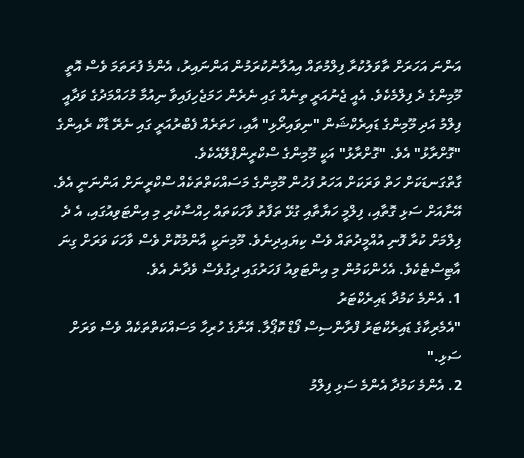އަންނަ އަހަރަށް ތާވަލުކުރާ ފިލްމުތައް އިއުލާނުކުރަމުން އަންނައިރު، އެންމެ ފުރަތަމަ ވެސް އޮތީ މޫމިންގެ ދެ ފިލްމެކެވެ. އެއީ ޖެނުއަރީ ތިނެއް ގައި ނެރެން ހަމަޖެހިފައިވާ ނިއުމާ މުހައްމަދުގެ ވަދާއީ ފިލްމު އަދި މޫމިންގެ ޑައިރެކްޝަން "ނިވައިރޯޅި" އާއި، ހަތަރެއް ފެބްރުއަރީ ގައި ނެރޭ ޑާކް ރެއިންގެ "ގޮށްރާޅު" އެވެ. "ގޮށްރާޅު" އަކީ މޫމިންގެ ސްކްރީންޕްލޭއެކެވެ.
ގާތްގަނޑަކަށް ހަތް ވަރަކަށް އަހަރު ފަހުން މޫމިންގެ މަސައްކަތްތަކެއް ސްކްރީނަށް އަންނަނީ އެވެ. އޭނާއަށް ސަޅި ގޮތާއި، ފިލްމީ ހަޔާތާއި ގުޅޭ ތަފާތު ވާހަކަތައް ހިއްސާކުރި މި އިންޓަވިއުގައި، އެ ދެ ފިލްމަށް ކުރާ ފޮނި އުއްމީދުތައް ވެސް ކިޔައިދިނެވެ. މޫމިނަކީ އާންމުކޮށް ވެސް ވާހަކަ ވަރަށް ގިނަ އާޓިސްޓެކެވެ. އެހެންކަމުން މި އިންޓަވިއު ފަހަރުގައި ދިގުވެސް ވެދާނެ އެވެ.
1. އެންމެ ކަމުދާ ޑައިރެކްޓަރު
"އެމެރިކާގެ ޑައިރެކްޓަރު ފްރާންސިސް ފޯޑް ކޮޕޯލާ. އޭނާގެ ހުރިހާ މަސައްކަތްތަކެއް ވެސް ވަރަށް ސަޅި."
2. އެންމެ ކަމުދާ އެންމެ ސަޅި ފިލްމު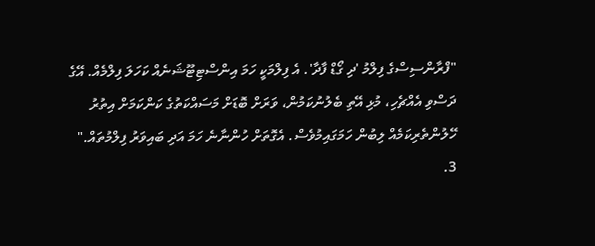"ފްރާންސިސްގެ ފިލްމު 'ދި ގޯޑް ފާދާ'. އެ ފިލްމަކީ ހަމަ އިންސްޓިޓޫޝަނެއް ކަހަލަ ފިލްމެއް. އޭގެ ދަސްވި އެއްޗެހި، މުޅި އޭތި ބެލުނުކަމުން، ވަރަށް ބޮޑަށް މަސައްކަތުގެ ކަންކަމަށް އިތުރު ހޭލުންތެރިކަމެއް ލިބުން ހަމަގައިމުވެސް. އެގޮތަށް ހުންނާނެ ހަމަ އަދި ބައިވަރު ފިލްމުތައް."
3.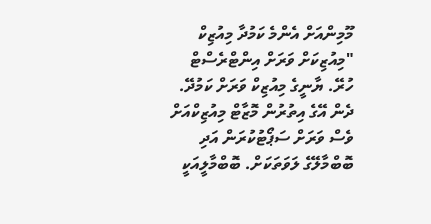މޫމިންއަށް އެންމެ ކަމުދާ މިއުޒިކް
"މިއުޒިކަށް ވަރަށް އިންޓްރެސްޓް ހުރޭ. ޔާނީގެ މިއުޒިކް ވަރަށް ކަމުދޭ. ދެން އޭގެ އިތުރުން މޮޒާޓް މިއުޒިކްއަށް ވެސް ވަރަށް ސަޕޯޓުކުރަން އަދި ބޮބްމާލޭގެ ލަވަތަކަށް. ބޮބްމާލީއަކީ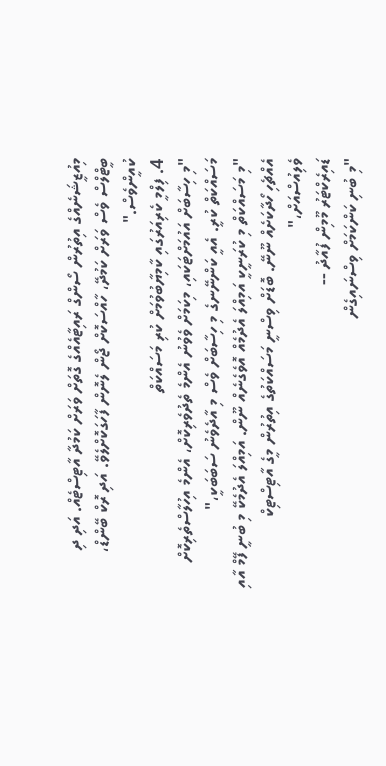މިއުޒީޝަނެއްގެ އިތުރުން ސޯންގް ރައިޓާއެއްގެ ގޮތަށް ވަރަށް ކަމުދާ އާޓިސްޓެއް. އަދި ދި ބީޓްލްސް ވެސް ވަރަށް ކަމުދޭ، ހާއްސަކޮށް ޖޯން ލެނޮން ފާހަގަކޮށްލެވޭ. އަދި ރޮކް ބޭންޑް، ކުއީންވެސް."
4. ފިލްމީ ކެރިއަރުގައި ކާމިޔާބުވުމަށް ކުރި މަސައްކަތް
"މި ހިސާބަށް އައުމަށްޓަކައި، މިކަމަށް ވެވުނު އެންމެ ތެދުވެރިކޮށް، އެންމެ އިހުލާސްތެރިކޮށް މަސައްކަތް ކުރީ. އެއީ ކަންނޭނގެ މި ހިސާބަށް ވެސް މި އާދެވެނު ސަބަބަކީ،"
"މި މަސައްކަތް މި ކުރަނީކީ އަމިއްލަ އެދުމެއް އޮވެގެނެއް ނޫން. އަމިއްލަ އެދުމެކޭ މި ބުނީ ފޭމް އާއި އެއްޗެހި ހޯދާކަށެއް ނޫނޭ. ބޮޑަށް ވިސްނީ މަސައްކަތުގެ އިތުރުން މީގެ އާޓިސްޓިކް ވެލިއުސްއަށް،"
ޑައިރެކްޓަރު މޫމިން ފުއާދު --
"މި ބުނި ކަންކަމަށް ވިސްނައިގެން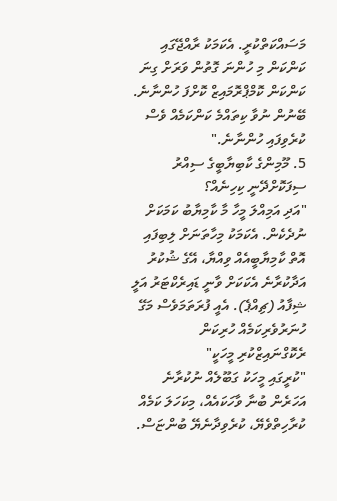މަސައްކަތްކުރީ. އެކަމަކު ރާއްޖޭގައި ކަންކަން މި ހުންނަ ގޮތުން ވަރަށް ގިނަ ކަންކަން ކޮމްޕްރޮމައިޒް ކޮށްފަ ހުންނާނެ. ބޭނުން ނުވާ ކިތައްމެ ކަންކަމެއް ވެސް ކުރެވިފައި ހުންނާނެ."
5. މޫމިންގެ ކާބިޔާބީގެ ސިއްރު ސިފަކޮށްދޭނީ ކިހިނެއް؟
"އަދި އަމިއްލަ މީހާ މާ ކާމިޔާބު ކަމަކަށް ނުދެކެން. އެކަމަކު މިހާތަނަށް ލިބިފައި އޮތް ކާމިޔާބީއެއް ވިއްޔާ، އޭގެ ޝުކުރު އަދާކުރާނެ އެކަކަށް ވާނީ ޑައިރެކްޓަރު އަލީ ޝިފާއު (ޗިއްޕެ). އެއީ ފުރަތަމަވެސް މަގޭ ހުނަރުވެރިކަމެއް ހުރިކަން ރެކޮގްނައިޒްކުރި މީހަކީ"
"ކުރީގައި މީހަކު ގަބޫލެއް ނުކުރާނެ އަހަރެން ބުނާ ވާހަކައެއް، މިކަހަލަ ކަމެއް ކުރާހިތްވެޔޭ، ކުރެވިދާނެޔޭ ބުންޏަސް.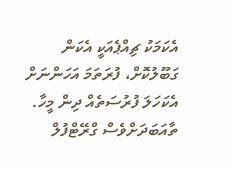އެކަމަކު ޗިއްޕެއަކީ އެކަން ގަބޫލުކޮށް، ފުރަތަމަ އަހަންނަށް އެކަހަލަ ފުރުސަތެއް ދިން މީހާ. ތާއަބަދަށްވެސް ގްރޭޓްފުލް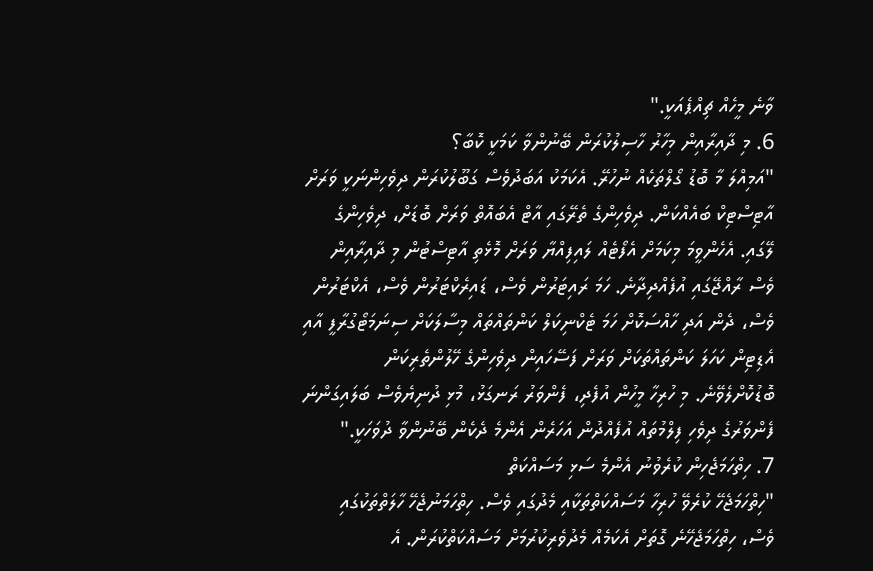ވާނެ މީހެއް ޗިއްޕެއަކީ."
6. މި ދާއިރާއިން މިހާރު ހާސިލުކުރަން ބޭނުންވާ ކަމަކީ ކޮބާ؟
"އަމިއްލަ މާ ބޮޑު ގޯލްތަކެއް ނުހުރޭ. އެކަމަކު އަބަދުވެސް ގަބޫލުކުރަން ދިވެހިންނަކީ ވަރަށް އާޓިސްޓިކް ބައެއްކަން. ދިވެހިންގެ ތެރޭގައި އާޓް އެބައޮތް ވަރަށް ބޮޑަށް، ދިވެހިންގެ ލޭގައި. އެހެންވީމަ މިކަމަށް އެފޯޓެއް ލައިފިއްޔާ ވަރަށް މޮޅެތި އާޓިސްޓުން މި ދާއިރާއިން ވެސް ރާއްޖޭގައި އުފެއްދިދާނެ. ހަމަ ރައިޓަރުން ވެސް، ޑައިރެކްޓަރުން ވެސް، އެކްޓަރުން ވެސް، ދެން އަދި ހާއްސަކޮށް ހަމަ ޓެކްނިކަލް ކަންތައްތައް މިސާލަކަށް ސިނަމަޓޯގުރާފީ އާއި އެޑިޓިން ކަހަލަ ކަންތައްތަކަށް ވަރަށް ފަސޭހައިން ދިވެހިންގެ ހޭލުންތެރިކަން ބޮޑުކޮށްލެވޭނެ. މި ހުރިހާ މީހުން އުފެދި، ފެންވަރު ރަނގަޅު، މުޅި ދުނިޔެވެސް ބަލައިގަންނަ ފެންވަރުގެ ދިވެހި ފިލްމުތައް އުފެއްދުން އަހަރެން އެންމެ ދެކެން ބޭނުންވާ ދުވަހަކީ."
7. ހިތްހަމަޖެހިން ކުރެވުނު އެންމެ ސަޅި މަސައްކަތް
"ހިތްހަމަޖެހޭ ކުރެވޭ ހުރިހާ މަސައްކަތްތަކާއި މެދުގައި ވެސް. ހިތްހަމަނުޖެހޭ ހާލަތްތަކުގައި ވެސް، ހިތްހަމަޖެހޭނެ ގޮތަށް އެކަމެއް މެދުވެރިކުރުމަށް މަސައްކަތްކުރަން. އެ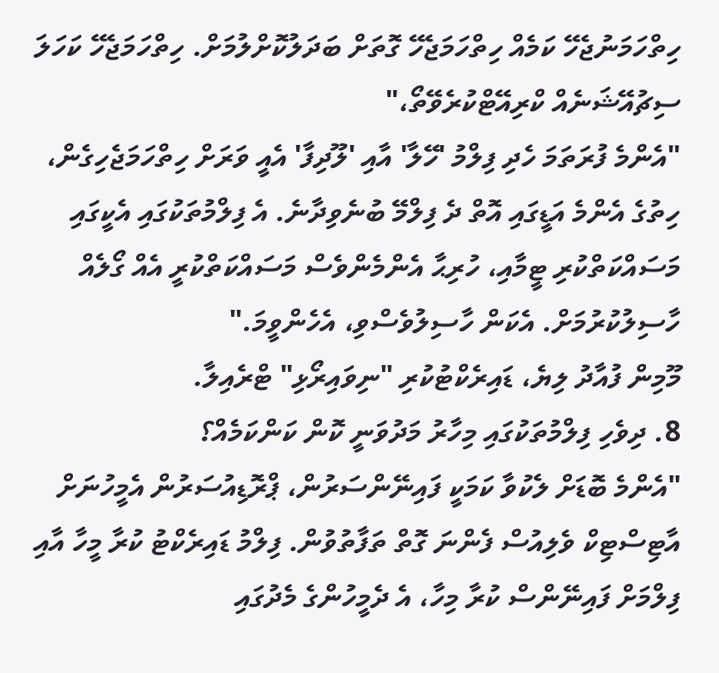ހިތްހަމަނުޖެހޭ ކަމެއް ހިތްހަމަޖެހޭ ގޮތަށް ބަދަލުކޮށްލުމަށް. ހިތްހަމަޖެހޭ ކަހަލަ ސިޗުއޭޝަނެއް ކްރިއޭޓްކުރެވޭތޯ،"
"އެންމެ ފުރަތަމަ ހެދި ފިލްމު 'ހޭލާ' އާއި 'ލޫދިފާ' އެއީ ވަރަށް ހިތްހަމަޖެހިގެން، ހިތުގެ އެންމެ އަޑީގައި އޮތް ދެ ފިލްމޭ ބުނެވިދާނެ. އެ ފިލްމުތަކުގައި އެކީގައި މަސައްކަތްކުރި ޓީމާއި، ހުރިޙާ އެންމެންވެސް މަސައްކަތްކުރީ އެއް ގޯލެއް ހާސިލުކުރުމަށް. އެކަން ހާސިލުވެސްވި، އެހެންވީމަ."
މޫމިން ފުއާދު ލިޔެ، ޑައިރެކްޓުކުރި "ނިވައިރޯޅި" ޓްރެއިލާ.
8. ދިވެހި ފިލްމުތަކުގައި މިހާރު މަދުވަނީ ކޮން ކަންކަމެއް؟
"އެންމެ ބޮޑަށް ލެކުވާ ކަމަކީ ފައިނޭންސަރުން، ޕްރޮޑިއުސަރުން އެމީހުނަށް އާޓިސްޓިކް ވެލިއުސް ފެންނަ ގޮތް ތަފާތުވުން. ފިލްމު ޑައިރެކްޓު ކުރާ މީހާ އާއި ފިލްމަށް ފައިނޭންސް ކުރާ މިހާ، އެ ދެމީހުންގެ މެދުގައި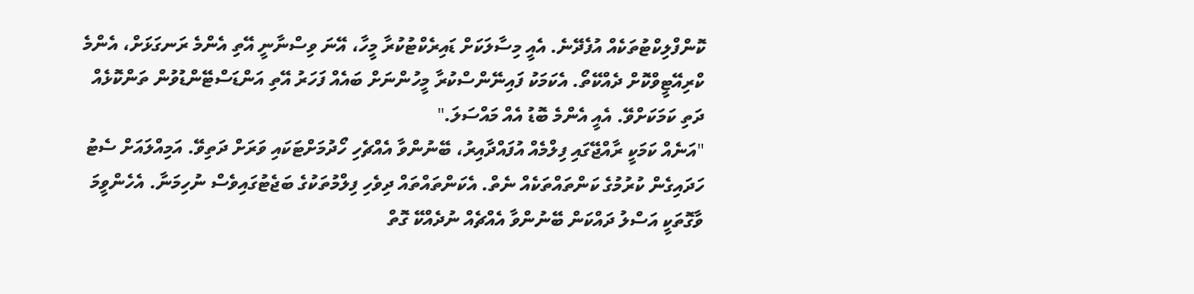ކޮންފްލިކްޓުތަކެއް އުފެދޭނެ. އެއީ މިސާލަކަށް ޑައިރެކްޓުކުރާ މީހާ، އޭނަ ވިސްނާނީ އޭތި އެންމެ ރަނގަޅަށް، އެންމެ ކްރިއޭޓީވްކޮށް ދެއްކޭތޯ. އެކަމަކު ފައިނޭންސްކުރާ މީހުންނަށް ބައެއް ފަހަރު އޭތި އަންޑަސްޓޭންޑުވުން ތަންކޮޅެއް ދަތި ކަމަކަށްވޭ. އެއީ އެންމެ ބޮޑު އެއް މައްސަލަ."
"އަނެއް ކަމަކީ ރާއްޖޭގައި ފިލްމެއް އުފައްދާއިރު، ބޭނުންވާ އެއްޗެހި ހޯދުމަށްޓަކައި ވަރަށް ދަތިވޭ. އަމިއްލައަށް ސެޓު ހަދައިގެން ކުރުމުގެ ކަންތައްތަކެއް ނެތް. އެކަންތައްތައް ދިވެހި ފިލްމުތަކުގެ ބަޖެޓުގައިވެސް ނުހިމަނާ. އެހެންވީމަ ވާގޮތަކީ އަސްލު ދައްކަން ބޭނުންވާ އެއްޗެއް ނުދެއްކޭ ގޮތް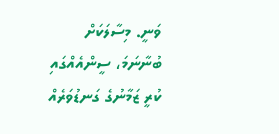ވަނީ. މިސާލަކަށް ބުނާނަމަ، ސީންއެއްގައި ކުރީ ޒަމާނުގެ ގަނޑުވަރެއް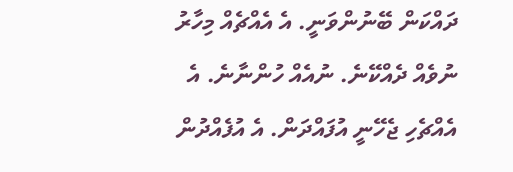ދައްކަން ބޭނުންވަނީ. އެ އެއްޗެއް މިހާރު ނުވެއް ދެއްކޭނެ. ނުއެއް ހުންނާނެ. އެ އެއްޗެހި ޖެހޭނީ އުފައްދަން. އެ އުފެއްދުން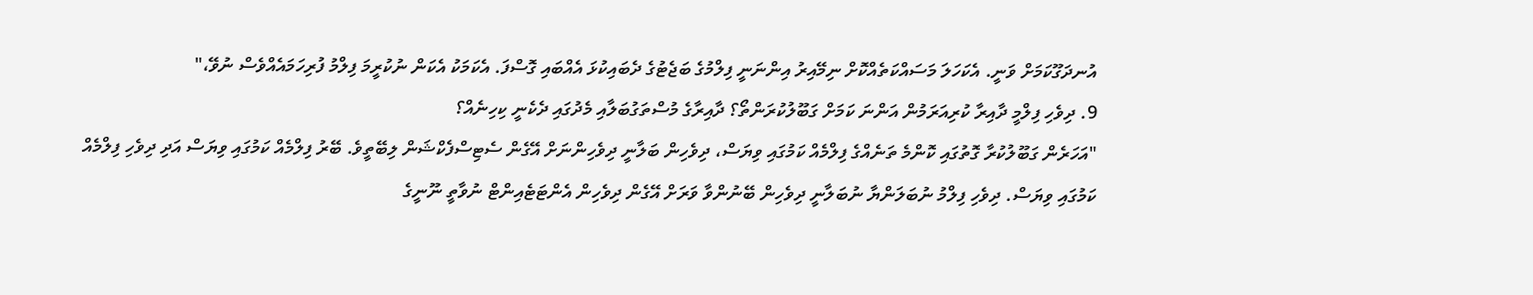އުނދަގޫކަމަށް ވަނީ. އެކަހަލަ މަސައްކަތެއްކޮށް ނިމޭއިރު އިންނަނީ ފިލްމުގެ ބަޖެޓުގެ ދެބައިކުޅަ އެއްބައި ގޮސްފަ. އެކަމަކު އެކަން ނުކުރީމަ ފިލްމު ފުރިހަމައެއްވެސް ނުވޭ،"
9. ދިވެހި ފިލްމީ ދާއިރާ ކުރިއަރަމުން އަންނަ ކަމަށް ގަބޫލުކުރަންތޯ؟ ދާއިރާގެ މުސްތަގުބަލާއި މެދުގައި ދެކެނީ ކިހިނެއް؟
"އަހަރެން ގަބޫލުކުރާ ގޮތުގައި ކޮންމެ ތަނެއްގެ ފިލްމެއް ކަމުގައި ވިޔަސް، ދިވެހިން ބަލާނީ ދިވެހިންނަށް އޭގެން ސެޓިސްފެކްޝަން ލިބޭތީވެ. ބޭރު ފިލްމެއް ކަމުގައި ވިޔަސް އަދި ދިވެހި ފިލްމެއް ކަމުގައި ވިޔަސް. ދިވެހި ފިލްމު ނުބަލަންޔާ ނުބަލާނީ ދިވެހިން ބޭނުންވާ ވަރަށް އޭގެން ދިވެހިން އެންޓަޓެއިންޓް ނުވާތީ ނޫނީގެ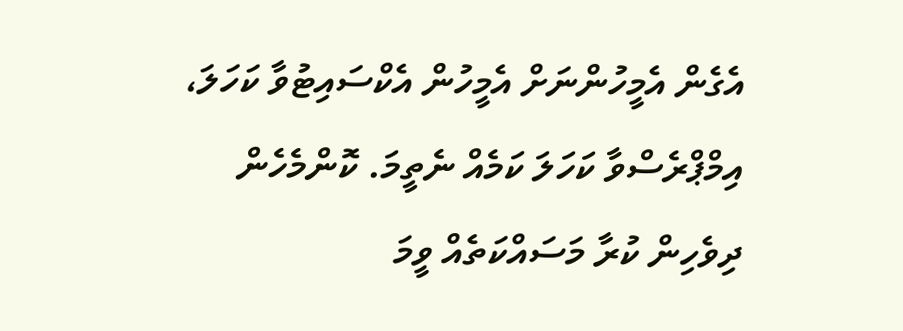އެގެން އެމީހުންނަށް އެމީހުން އެކްސައިޓުވާ ކަހަލަ، އިމްޕްރެސްވާ ކަހަލަ ކަމެއް ނެތީމަ. ކޮންމެހެން ދިވެހިން ކުރާ މަސައްކަތެއް ވީމަ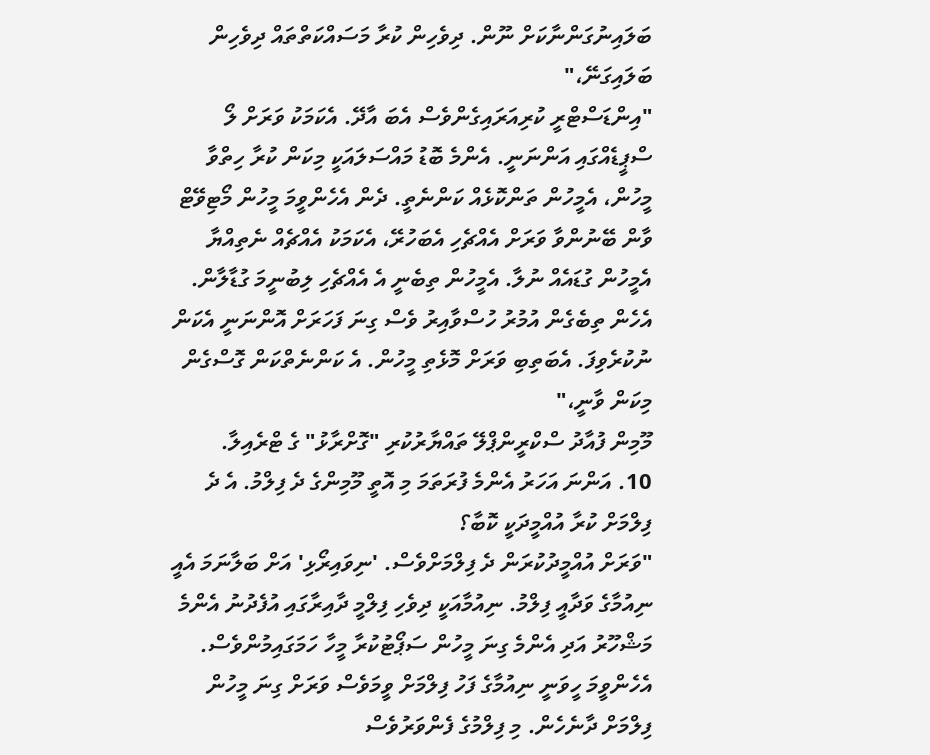ބަލައިނުގަންނާކަށް ނޫން. ދިވެހިން ކުރާ މަސައްކަތްތައް ދިވެހިން ބަލައިގަނޭ،"
"އިންޑަސްޓްރީ ކުރިއަރައިގެންވެސް އެބަ އާދޭ. އެކަމަކު ވަރަށް ލޯ ސްޕީޑެއްގައި އަންނަނީ. އެންމެ ބޮޑު މައްސަލައަކީ މިކަން ކުރާ ހިތްވާ މީހުން، އެމީހުން ތަންކޮޅެއް ކަންނެތީ. ދެން އެހެންވީމަ މީހުން މޯޓިވޭޓް ވާން ބޭނުންވާ ވަރަށް އެއްޗެހި އެބަހުރޭ، އެކަމަކު އެއްޗެއް ނެތިއްޔާ އެމީހުން ގުޑައެއް ނުލާ. އެމީހުން ތިބެނީ އެ އެއްޗެހި ލިބުނީމަ ގުޑާލާން. އެހެން ތިބެގެން އުމުރު ހުސްވާއިރު ވެސް ގިނަ ފަހަރަށް އޮންނަނީ އެކަން ނުކުރެވިފަ. އެބަތިބި ވަރަށް މޮޅެތި މީހުން. އެ ކަންނެތްކަން ގޮސްގެން މިކަން ވާނީ،"
މޫމިން ފުއާދު ސްކްރީންޕްލޭ ތައްޔާރުކުރި "ގޮށްރާޅު" ގެ ޓްރެއިލާ.
10. އަންނަ އަހަރު އެންމެ ފުރަތަމަ މި އޮތީ މޫމިންގެ ދެ ފިލްމު. އެ ދެ ފިލްމަށް ކުރާ އުއްމީދަކީ ކޮބާ؟
"ވަރަށް އުއްމީދުކުރަން ދެ ފިލްމަށްވެސް. 'ނިވައިރޯޅި' އަށް ބަލާނަމަ އެއީ ނިއުމާގެ ވަދާއީ ފިލްމު. ނިއުމާއަކީ ދިވެހި ފިލްމީ ދާއިރާގައި އުފެދުނު އެންމެ މަޝްހޫރު އަދި އެންމެ ގިނަ މީހުން ސަޕޯޓުކުރާ މީހާ ހަމަގައިމުންވެސް. އެހެންވީމަ ހީވަނީ ނިއުމާގެ ފަހު ފިލްމަށް ވީމަވެސް ވަރަށް ގިނަ މީހުން ފިލްމަށް ދާނެހެން. މި ފިލްމުގެ ފެންވަރުވެސް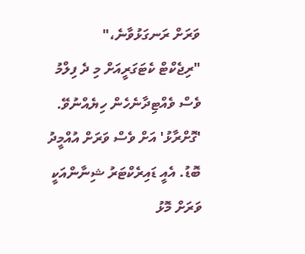ވަރަށް ރަނގަޅުވާނެ،"
"ރިޖެކްޓް ކެޓަގަރީއަށް މި ދެ ފިލްމު ވެސް ވެއްޓިދާނެހެން ހިޔެއްނުވޭ. 'ގޮށްރާޅު' އަށް ވެސް ވަރަށް އުއްމީދު ބޮޑު. އެއީ ޑައިރެކްޓަރު ޝިނާންއަކީ ވަރަށް މޮޅު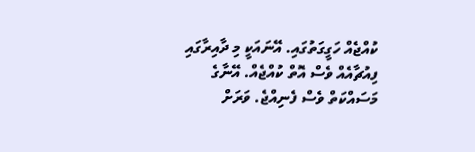ކުއްޖެއް ހަގީގަތުގައި. އޭނައަކީ މި ދާއިރާގައި ފިއުޗާއެއް ވެސް އޮތް ކުއްޖެއް. އޭނާގެ މަސައްކަތް ވެސް ފެނިއްޖެ. ވަރަށް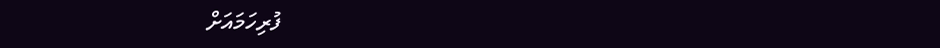ފުރިހަމައަށް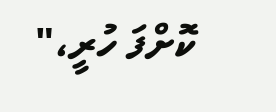ކޮށްފަ ހުރީ،"